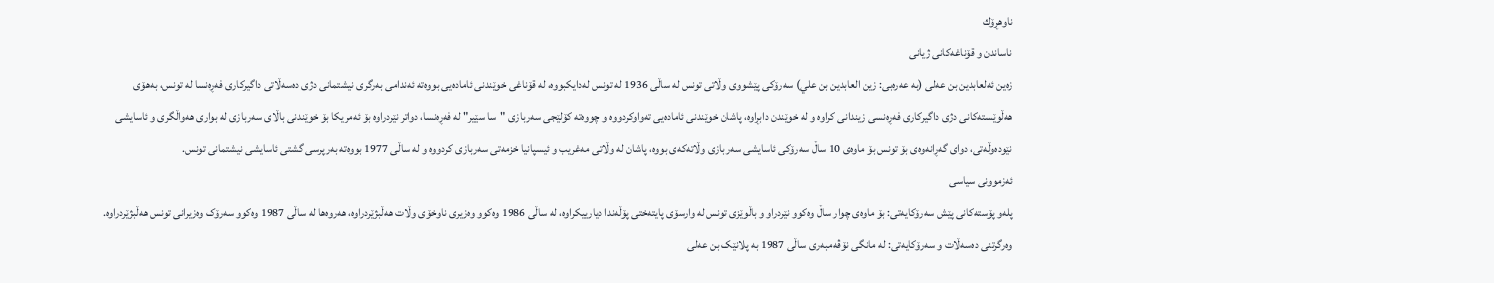ناوهڕۆك
ناساندن و قۆناغەکانی ژیانی
زەین ئەلعابدین بن عەلی (بە عەرەبی: زين العابدین بن علي) سەرۆکی پێشووی وڵاتی تونس لە ساڵی 1936 لە تونس لەدایکبووە، لە قۆناغی خوێندنی ئامادەیی بووەتە ئەندامی بەرگری نیشتمانی دژی دەسەڵاتی داگیرکاری فەڕەنسا لە تونس، بەهۆی هەڵوێستەکانی دژی داگیرکاری فەڕەنسی زیندانی کراوە و لە خوێندن دابڕاوە، پاشان خوێندنی ئامادەیی تەواوکردووە و چووەتە کۆلێجی سەربازی "سا سێیر" لە فەڕەنسا، دواتر نێردراوە بۆ ئەمریکا بۆ خوێندنی باڵای سەربازی لە بواری هەواڵگری و ئاسایشی نێودەوڵەتی، دوای گەڕانەوەی بۆ تونس بۆ ماوەی 10 ساڵ سەرۆکی ئاسایشی سەربازی وڵاتەکەی بووە، پاشان لە وڵاتی مەغریب و ئیسپانیا خزمەتی سەربازی کردووە و لە ساڵی 1977 بووەتە بەرپرسی گشتی ئاسایشی نیشتمانی تونس.
ئەزموونی سیاسی
پلەو پۆستەکانی پێش سەرۆکایەتی: بۆ ماوەی چوار ساڵ وەکوو نێردراو و باڵوێزی تونس لە وارسۆی پایتەختی پۆڵەندا دیارییکراوە، لە ساڵی 1986 وەکوو وەزیری ناوخۆی وڵات هەڵبژێردراوە، هەروەها لە ساڵی 1987 وەکوو سەرۆک وەزیرانی تونس هەڵبژێردراوە.
وەرگرتنی دەسەڵات و سەرۆکایەتی: لە مانگی نۆڤەمبەری ساڵی 1987 بە پلانێک بن عەلی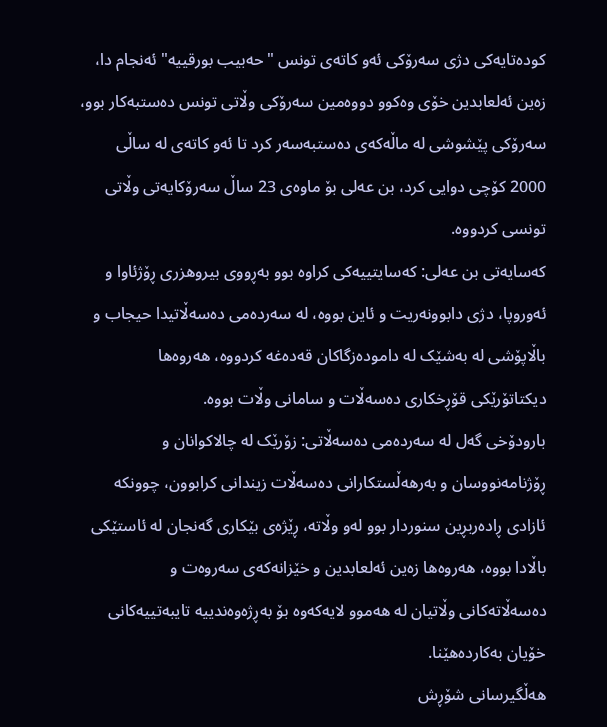کودەتایەکی دژی سەرۆکی ئەو کاتەی تونس "حەبیب بورقییە" ئەنجام دا، زەین ئەلعابدین خۆی وەکوو دووەمین سەرۆکی وڵاتی تونس دەستبەکار بوو، سەرۆکی پێشوشی لە ماڵەکەی دەستبەسەر کرد تا ئەو کاتەی لە ساڵی 2000 کۆچی دوایی کرد، بن عەلی بۆ ماوەی 23 ساڵ سەرۆکایەتی وڵاتی تونسی کردووە.
کەسایەتی بن عەلی: کەسایتییەکی کراوە بوو بەڕووی بیروهزری ڕۆژئاوا و ئەوروپا، دژی دابوونەریت و ئاین بووە، لە سەردەمی دەسەڵاتیدا حیجاب و باڵاپۆشی لە بەشێک لە دامودەزگاکان قەدەغە کردووە، هەروەها دیکتاتۆرێکی قۆڕخکاری دەسەڵات و سامانی وڵات بووە.
بارودۆخی گەل لە سەردەمی دەسەڵاتی: زۆرێک لە چالاکوانان و ڕۆژنامەنووسان و بەرهەڵستکارانی دەسەڵات زیندانی کرابوون، چوونکە ئازادی ڕادەربڕین سنوردار بوو لەو وڵاتە، ڕێژەی بێکاری گەنجان لە ئاستێکی باڵادا بووە، هەروەها زەین ئەلعابدین و خێزانەکەی سەروەت و دەسەڵاتەکانی وڵاتیان لە هەموو لایەکەوە بۆ بەڕژەوەندییە تایبەتییەکانی خۆیان بەکاردەهێنا.
هەڵگیرسانی شۆڕش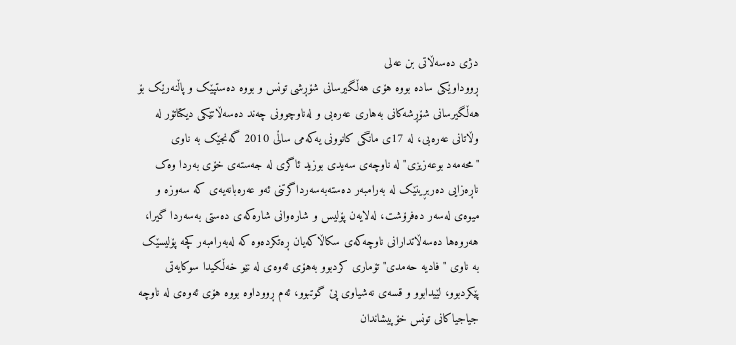دژی دەسەڵاتی بن عەلی
ڕووداوێکی سادە بووە هۆی هەڵگیرسانی شۆڕشی تونس و بووە دەستپێک و پاڵنەرێک بۆ هەڵگیرسانی شۆڕشەکانی بەهاری عەرەبی و لەناوچوونی چەند دەسەڵاتێکی دیکتاتۆر لە وڵاتانی عەرەبی، لە 17ی مانگی کانوونی یەکەمی ساڵی 2010 گەنجێک بە ناوی "محەمەد بوعەزیزی" لە ناوچەی سەیدی بوزید ئاگری لە جەستەی خۆی بەردا وەک ناڕەزایی دەربڕینێک لە بەرامبەر دەستەبەسەرداگرتنی ئەو عەرەبانەیەی کە سەوزە و میوەی لەسەر دەفرۆشت، لەلایەن پۆلیس و شارەوانی شارەکەی دەستی بەسەردا گیرا، هەروەها دەسەڵاتدارانی ناوچەکەی سکاڵاکەیان ڕەتکردەوە کە لەبەرامبەر کچە پۆلیسێک بە ناوی " فادیە حەمدی" تۆماری کردبوو بەهۆی ئەوەی لە نێو خەڵکیدا سوکایەتی پێکردبوو، لێیدابوو و قسەی نەشیاوی پێ گوتبوو، ئەم ڕووداوە بووە هۆی ئەوەی لە ناوچە جیاجیاکانی تونس خۆپیشاندان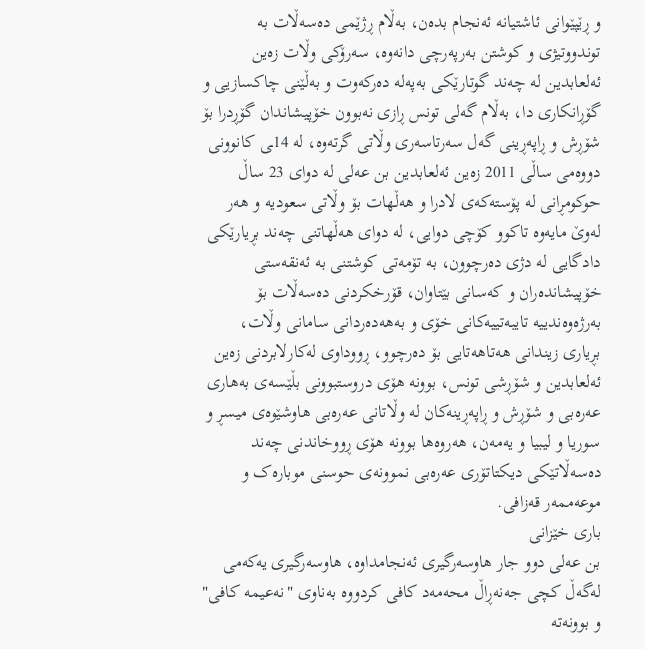و ڕێپێوانی ئاشتیانە ئەنجام بدەن، بەڵام ڕژێمی دەسەڵات بە توندووتیژی و کوشتن بەرپەرچی دانەوە، سەرۆکی وڵات زەین ئەلعابدین لە چەند گوتارێکی بەپەلە دەرکەوت و بەڵێنی چاکسازیی و گۆڕانکاری دا، بەڵام گەلی تونس ڕازی نەبوون خۆپیشاندان گۆڕدرا بۆ شۆڕش و ڕاپەڕینی گەل سەرتاسەری وڵاتی گرتەوە، لە 14ـی کانوونی دووەمی ساڵی 2011 زەین ئەلعابدین بن عەلی لە دوای 23 ساڵ حوکومڕانی لە پۆستەکەی لادرا و هەڵهات بۆ وڵاتی سعودیە و هەر لەوێ مایەوە تاکوو کۆچی دوایی، لە دوای هەڵهاتنی چەند بڕیارێکی دادگایی لە دژی دەرچوون، بە تۆمەتی کوشتنی بە ئەنقەستی خۆپیشاندەران و کەسانی بێتاوان، قۆرخکردنی دەسەڵات بۆ بەرژەوەندییە تایبەتییەکانی خۆی و بەهەدەردانی سامانی وڵات، بڕیاری زیندانی هەتاهەتایی بۆ دەرچوو، ڕووداوی لەکارلابردنی زەین ئەلعابدین و شۆڕشی تونس، بوونە هۆی دروستبوونی بڵێسەی بەهاری عەرەبی و شۆڕش و ڕاپەڕینەکان لە وڵاتانی عەرەبی هاوشێوەی میسڕ و سوریا و لیبیا و یەمەن، هەروەها بوونە هۆی ڕووخاندنی چەند دەسەڵاتێکی دیکتاتۆری عەرەبی نموونەی حوسنی موبارەک و موعەممەر قەزافی.
باری خێزانی
بن عەلی دوو جار هاوسەرگیری ئەنجامداوە، هاوسەرگیری یەکەمی لەگەڵ کچی جەنەڕاڵ محەمەد کافی کردووە بەناوی "نەعیمە کافی" و بوونەتە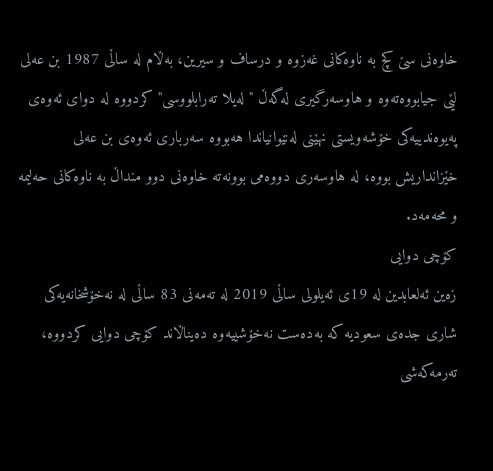خاوەنی سێ کچ بە ناوەکانی غەزوە و درساف و سیرین، بەڵام لە ساڵی 1987 بن عەلی لێی جیابووەتەوە و هاوسەرگیری لەگەڵ "لەیلا تەرابلووسی" کردووە لە دوای ئەوەی پەیوەندییەکی خۆشەویستی نهێنی لەنێوانیاندا هەبووە سەرباری ئەوەی بن عەلی خێزانداریش بووە، لە هاوسەری دووەمی بوونەتە خاوەنی دوو منداڵ بە ناوەکانی حەلیمە و محەمەد.
كۆچی دوایی
زەین ئەلعابدین لە 19ی ئەیلولی ساڵی 2019 لە تەمەنی 83 ساڵی لە نەخۆشخانەیەکی شاری جدەی سعودیە کە بەدەست نەخۆشییەوە دەیناڵاند کۆچی دوایی کردووە، تەرمەکەشی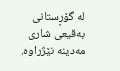لە گۆڕستانی بەقیعی شاری مەدینە نێژراوە.